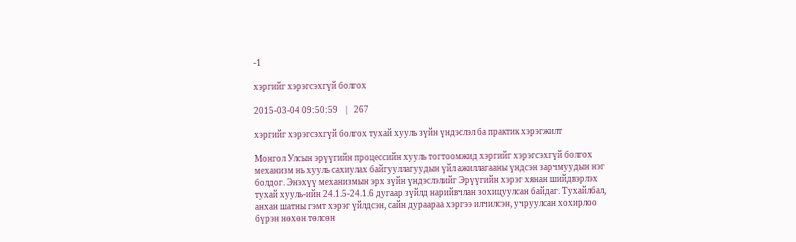-1

хэргийг хэрэгсэхгүй болгох

2015-03-04 09:50:59    |   267

хэргийг хэрэгсэхгүй болгох тухай хууль зүйн үндэслэл ба практик хэрэгжилт

Монгол Улсын эрүүгийн процессийн хууль тогтоомжид хэргийг хэрэгсэхгүй болгох механизм нь хууль сахиулах байгууллагуудын үйл ажиллагааны үндсэн зарчмуудын нэг болдог. Энэхүү механизмын эрх зүйн үндэслэлийг Эрүүгийн хэрэг хянан шийдвэрлэх тухай хууль-ийн 24.1.5-24.1.6 дугаар зүйлд нарийвчлан зохицуулсан байдаг. Тухайлбал, анхан шатны гэмт хэрэг үйлдсэн, сайн дураараа хэргээ илчилсэн, учруулсан хохирлоо бүрэн нөхөн төлсөн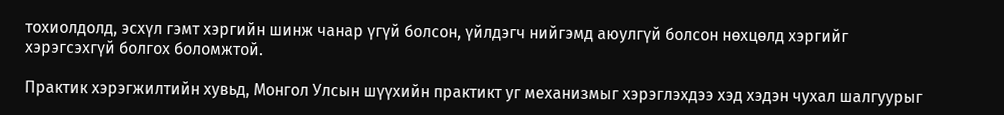тохиолдолд, эсхүл гэмт хэргийн шинж чанар үгүй болсон, үйлдэгч нийгэмд аюулгүй болсон нөхцөлд хэргийг хэрэгсэхгүй болгох боломжтой.

Практик хэрэгжилтийн хувьд, Монгол Улсын шүүхийн практикт уг механизмыг хэрэглэхдээ хэд хэдэн чухал шалгуурыг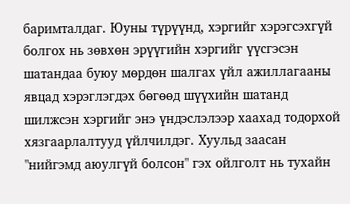баримталдаг. Юуны түрүүнд, хэргийг хэрэгсэхгүй болгох нь зөвхөн эрүүгийн хэргийг үүсгэсэн шатандаа буюу мөрдөн шалгах үйл ажиллагааны явцад хэрэглэгдэх бөгөөд шүүхийн шатанд шилжсэн хэргийг энэ үндэслэлээр хаахад тодорхой хязгаарлалтууд үйлчилдэг. Хуульд заасан "нийгэмд аюулгүй болсон" гэх ойлголт нь тухайн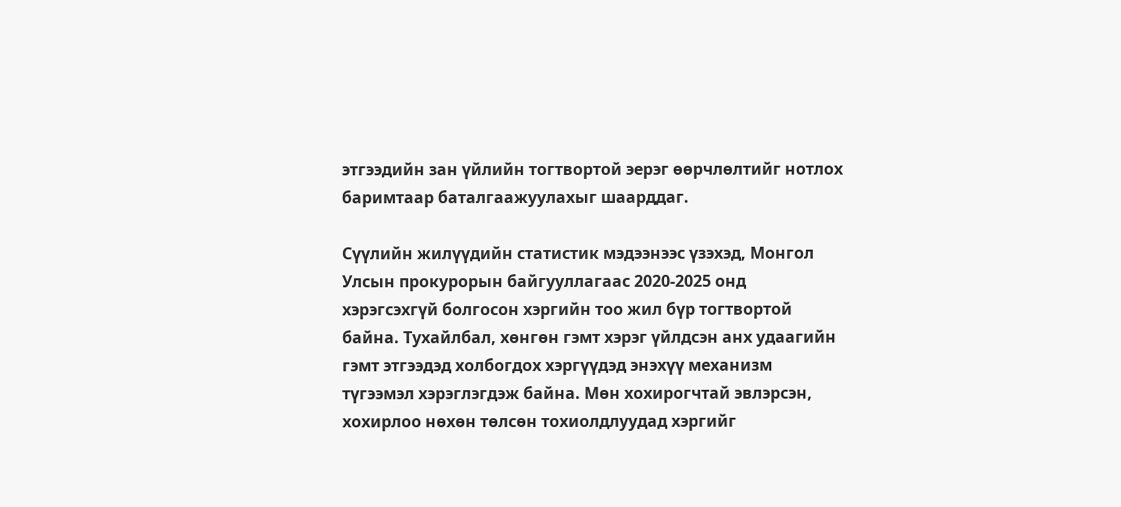этгээдийн зан үйлийн тогтвортой эерэг өөрчлөлтийг нотлох баримтаар баталгаажуулахыг шаарддаг.

Сүүлийн жилүүдийн статистик мэдээнээс үзэхэд, Монгол Улсын прокурорын байгууллагаас 2020-2025 онд хэрэгсэхгүй болгосон хэргийн тоо жил бүр тогтвортой байна. Тухайлбал, хөнгөн гэмт хэрэг үйлдсэн анх удаагийн гэмт этгээдэд холбогдох хэргүүдэд энэхүү механизм түгээмэл хэрэглэгдэж байна. Мөн хохирогчтай эвлэрсэн, хохирлоо нөхөн төлсөн тохиолдлуудад хэргийг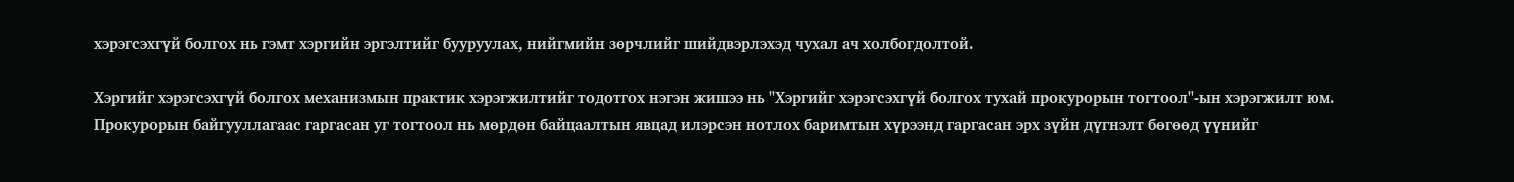хэрэгсэхгүй болгох нь гэмт хэргийн эргэлтийг бууруулах, нийгмийн зөрчлийг шийдвэрлэхэд чухал ач холбогдолтой.

Хэргийг хэрэгсэхгүй болгох механизмын практик хэрэгжилтийг тодотгох нэгэн жишээ нь "Хэргийг хэрэгсэхгүй болгох тухай прокурорын тогтоол"-ын хэрэгжилт юм. Прокурорын байгууллагаас гаргасан уг тогтоол нь мөрдөн байцаалтын явцад илэрсэн нотлох баримтын хүрээнд гаргасан эрх зүйн дүгнэлт бөгөөд үүнийг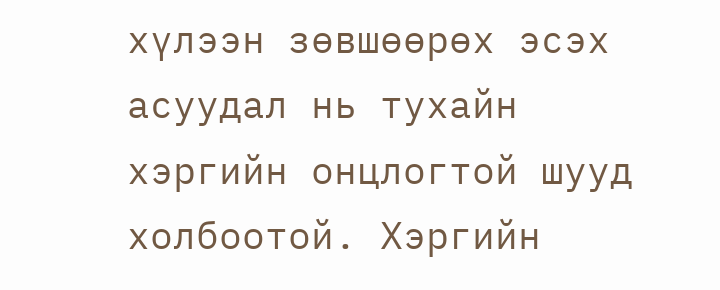хүлээн зөвшөөрөх эсэх асуудал нь тухайн хэргийн онцлогтой шууд холбоотой. Хэргийн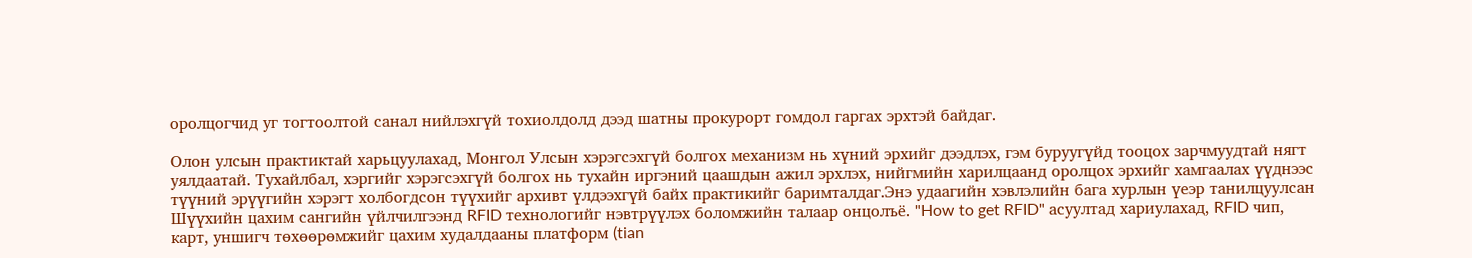оролцогчид уг тогтоолтой санал нийлэхгүй тохиолдолд дээд шатны прокурорт гомдол гаргах эрхтэй байдаг.

Олон улсын практиктай харьцуулахад, Монгол Улсын хэрэгсэхгүй болгох механизм нь хүний эрхийг дээдлэх, гэм буруугүйд тооцох зарчмуудтай нягт уялдаатай. Тухайлбал, хэргийг хэрэгсэхгүй болгох нь тухайн иргэний цаашдын ажил эрхлэх, нийгмийн харилцаанд оролцох эрхийг хамгаалах үүднээс түүний эрүүгийн хэрэгт холбогдсон түүхийг архивт үлдээхгүй байх практикийг баримталдаг.Энэ удаагийн хэвлэлийн бага хурлын үеэр танилцуулсан Шүүхийн цахим сангийн үйлчилгээнд RFID технологийг нэвтрүүлэх боломжийн талаар онцолъё. "How to get RFID" асуултад хариулахад, RFID чип, карт, уншигч төхөөрөмжийг цахим худалдааны платформ (tian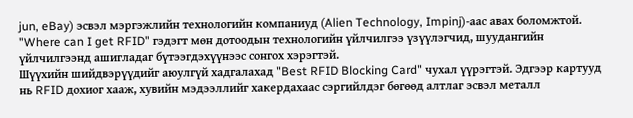jun, eBay) эсвэл мэргэжлийн технологийн компаниуд (Alien Technology, Impinj)-аас авах боломжтой. "Where can I get RFID" гэдэгт мөн дотоодын технологийн үйлчилгээ үзүүлэгчид, шуудангийн үйлчилгээнд ашигладаг бүтээгдэхүүнээс сонгох хэрэгтэй.
Шүүхийн шийдвэрүүдийг аюулгүй хадгалахад "Best RFID Blocking Card" чухал үүрэгтэй. Эдгээр картууд нь RFID дохиог хааж, хувийн мэдээллийг хакердахаас сэргийлдэг бөгөөд алтлаг эсвэл металл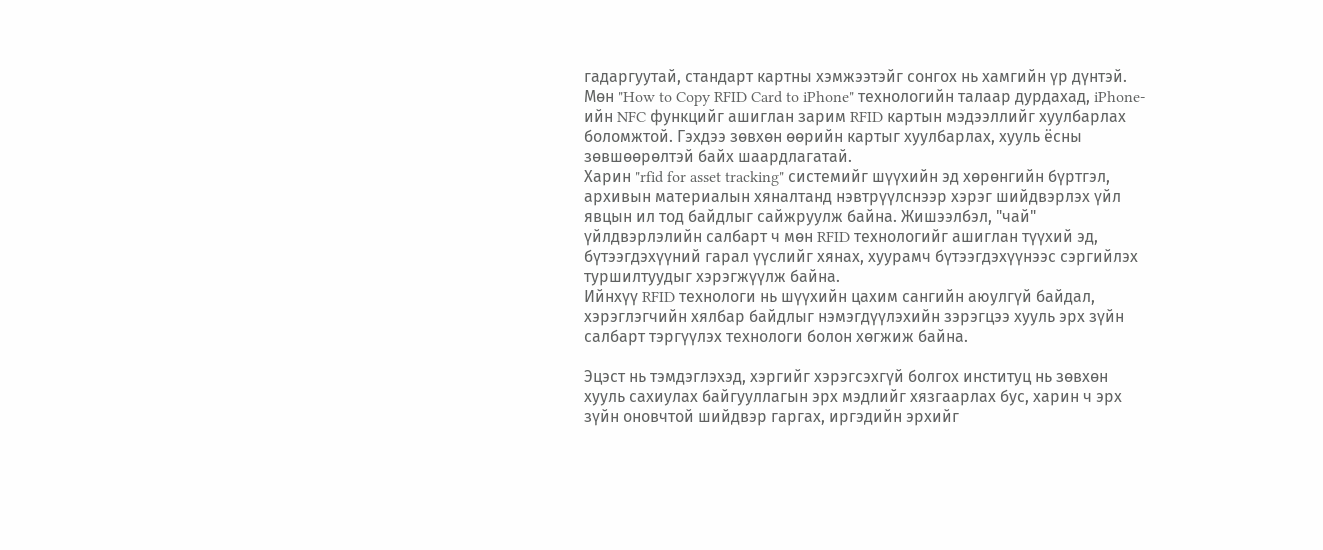гадаргуутай, стандарт картны хэмжээтэйг сонгох нь хамгийн үр дүнтэй.
Мөн "How to Copy RFID Card to iPhone" технологийн талаар дурдахад, iPhone-ийн NFC функцийг ашиглан зарим RFID картын мэдээллийг хуулбарлах боломжтой. Гэхдээ зөвхөн өөрийн картыг хуулбарлах, хууль ёсны зөвшөөрөлтэй байх шаардлагатай.
Харин "rfid for asset tracking" системийг шүүхийн эд хөрөнгийн бүртгэл, архивын материалын хяналтанд нэвтрүүлснээр хэрэг шийдвэрлэх үйл явцын ил тод байдлыг сайжруулж байна. Жишээлбэл, "чай" үйлдвэрлэлийн салбарт ч мөн RFID технологийг ашиглан түүхий эд, бүтээгдэхүүний гарал үүслийг хянах, хуурамч бүтээгдэхүүнээс сэргийлэх туршилтуудыг хэрэгжүүлж байна.
Ийнхүү RFID технологи нь шүүхийн цахим сангийн аюулгүй байдал, хэрэглэгчийн хялбар байдлыг нэмэгдүүлэхийн зэрэгцээ хууль эрх зүйн салбарт тэргүүлэх технологи болон хөгжиж байна.

Эцэст нь тэмдэглэхэд, хэргийг хэрэгсэхгүй болгох институц нь зөвхөн хууль сахиулах байгууллагын эрх мэдлийг хязгаарлах бус, харин ч эрх зүйн оновчтой шийдвэр гаргах, иргэдийн эрхийг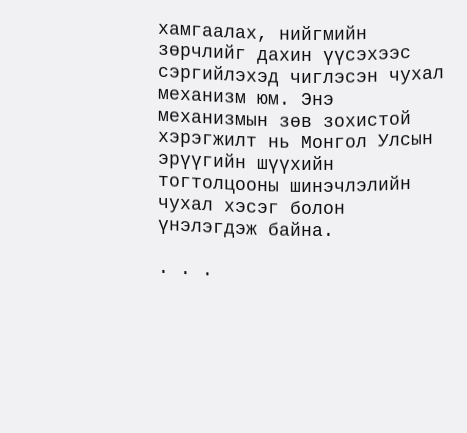хамгаалах, нийгмийн зөрчлийг дахин үүсэхээс сэргийлэхэд чиглэсэн чухал механизм юм. Энэ механизмын зөв зохистой хэрэгжилт нь Монгол Улсын эрүүгийн шүүхийн тогтолцооны шинэчлэлийн чухал хэсэг болон үнэлэгдэж байна.

. . .